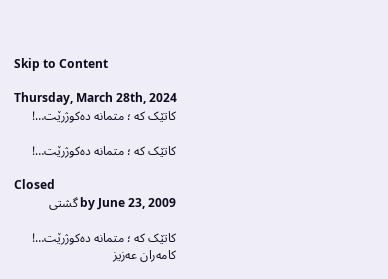Skip to Content

Thursday, March 28th, 2024
کاتێک که‌ ؛ متمانه‌ ده‌کوژرێت…!

کاتێک که‌ ؛ متمانه‌ ده‌کوژرێت…!

Closed
by June 23, 2009 گشتی

کاتێک که‌ ؛ متمانه‌ ده‌کوژرێت…!
کامه‌ران عه‌زیز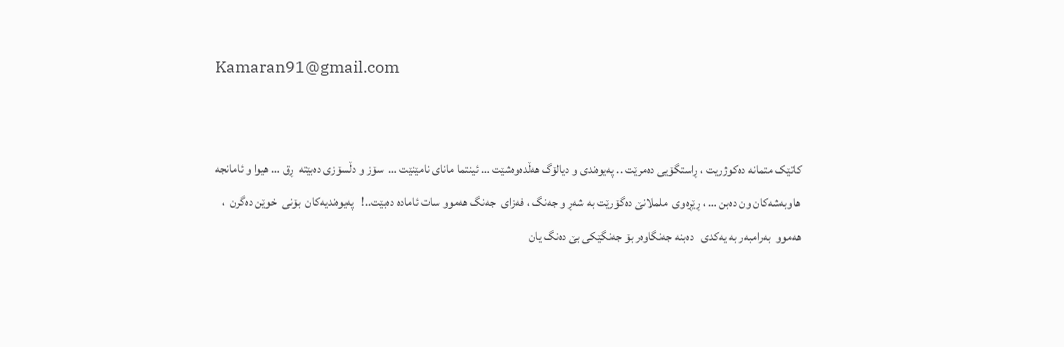Kamaran91@gmail.com


کاتێک متمانه‌ ده‌کوژریت ، ڕاستگۆیی ده‌مرێت .. په‌یوه‌ندی و دیالۆگ هه‌ڵده‌وه‌شێت … ئینتما مانای نامێنێت …  سۆز و دڵسۆزی ده‌بێته‌  ڕق … هیوا و ئامانجه‌ هاوبه‌شه‌کان ون ده‌بن … ، ڕێڕه‌وی  ململانێ ده‌گۆرێت به‌ شه‌ڕ و جه‌نگ ، فه‌زای  جه‌نگ هه‌موو سات ئاماده‌ ده‌بێت..!   په‌یوه‌ندیه‌کان  بۆنی  خوێن ده‌گرن  ، هه‌موو  به‌رامبه‌ر به‌ یه‌کدی   ده‌بنه‌ جه‌نگاوه‌ر بۆ جه‌نگێکی بێ ده‌نگ یان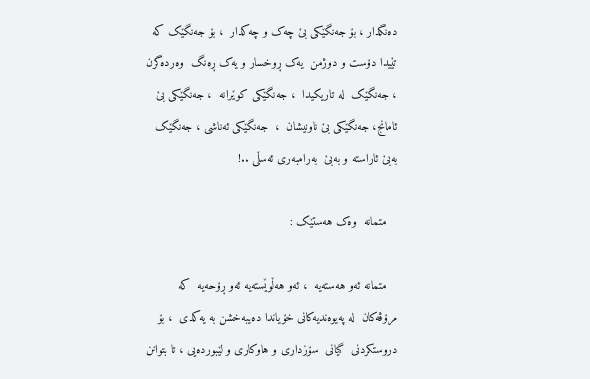ده‌نگدار ، بۆ جه‌نگێکی بێ چه‌ک و چه‌کدار  ، بۆ جه‌نگێک که‌ تێیدا دۆست و دوژمن  یه‌ک ڕوخسار و یه‌ک ڕه‌نگ  وه‌رده‌گرن ، جه‌نگێک  له‌ تاریکیدا  ، جه‌نگێکی کوێرانه  ، جه‌نگێکی بێ ئامانج، جه‌نگێکی بێ ناونیشان  ،  جه‌نگێکی ئه‌ناشی ، جه‌نگێک  به‌بێ ئاراسته‌ و به‌بێ  به‌رامبه‌ری ئه‌سڵی ..!

   متمانه‌  وه‌ک هه‌ستێک :

   متمانه‌ ئه‌و هه‌سته‌یه‌‌  ، ئه‌و هه‌ڵوێسته‌یه‌ ئه‌و ڕۆحه‌یه‌  که‌  مرۆڤه‌کان  له‌ په‌یوه‌ندیه‌کانی خۆیاندا ده‌یبه‌خشن به‌ یه‌کدی  ، بۆ دروستکردنی  گیانی  سۆزداری و هاوکاری و لێبورده‌یی ، تا بتوانن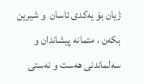ژیان بۆ یه‌کدی ئاسان  و شیرین بکه‌ن ، متمانه‌ پیشاندان و  سه‌لماندنی هه‌ست و نه‌ستی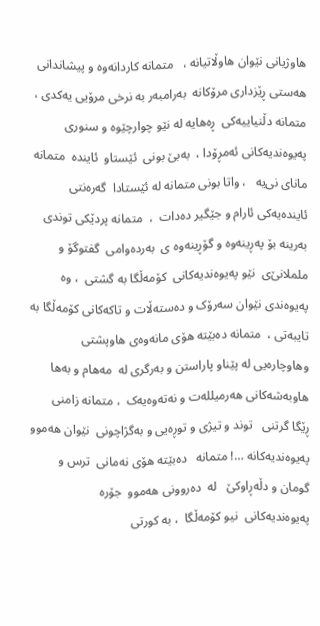هاوژیانی نێوان هاوڵاتیانه‌ ،   متمانه‌ کاردانه‌وه‌ و پیشاندانی  هه‌ستی ڕێزداری‌‌‌ ‌مرۆکانه‌ ‌ به‌رامبه‌ر به نرخی مرۆیی‌ یه‌کدی ، متمانه‌ دڵنیاییه‌کی  ڕه‌هایه‌ له‌ نێو چوارچێوه‌ و سنوری په‌یوه‌ندیه‌کانی ئه‌مڕۆدا ،  به‌بێ بونی  ئێستاو  ئاینده ‌ متمانه‌ مانای نی‌یه‌   ، واتا بونی متمانه‌ له‌ ئێستادا  گه‌ره‌نتی ئاینده‌یه‌کی ئارام و جێگیر ده‌دات  ،  متمانه‌ پردێکی توندی  به‌رینه‌ بۆ په‌ڕینه‌وه‌ و گۆڕینه‌وه‌ ی  به‌رده‌وامی  گفتوگۆ و ململانێ‌ی  نێو په‌یوه‌ندیه‌کانی  کۆمه‌ڵگا به گشتی  ، وه‌ په‌یوه‌ندی نێوان سه‌رۆک و ده‌سته‌ڵات و تاکه‌کانی کۆمه‌ڵگا به‌ تایبه‌تی ،  متمانه‌ ده‌بێته‌ هۆی مانه‌وه‌ی هاوپشتی وهاوچاره‌یی له‌ پێناو پاراستن و به‌رگری له‌  مه‌هام و به‌ها هاوبه‌شه‌کانی هه‌رمیلله‌ت و نه‌ته‌وه‌یه‌ک  ، متمانه‌ زامنی  ڕێگا گرتنی   توند و تیژی و توڕه‌یی و به‌گژاچونی  نێوان هه‌موو په‌یوه‌ندیه‌کانه‌ …! متمانه‌ ‌  ده‌بێته‌ هۆی نه‌مانی  ترس و گومان و دڵه‌ڕاوکێ   له‌  ده‌روونی هه‌موو  جۆره‌  په‌یوه‌ندیه‌کانی  نیو کۆمه‌ڵگا  ، به‌ کورتی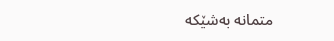متمانه‌ به‌شێکه‌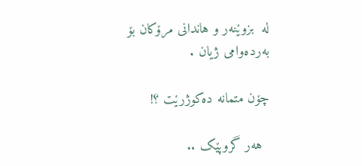له‌  بزوێنه‌ر و هاندانی مرۆکان بۆ به‌رده‌وامی ژیان .

چۆن متمانه ده‌کوژرێت ؟!

  هه‌ر گروپێک ..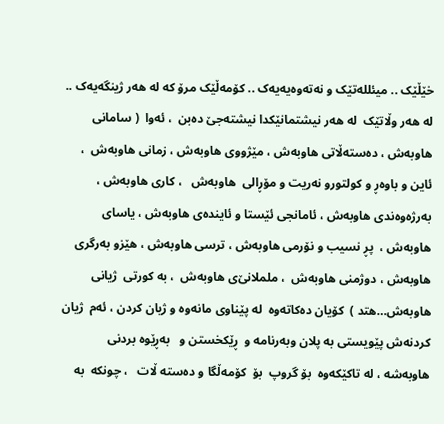خێڵێک .. میئلله‌تێک و نه‌ته‌وه‌یه‌یه‌ک .. کۆمه‌ڵێک مرۆ که‌ له هه‌ر ژینگه‌یه‌ک .. له‌ هه‌ر وڵاتێک  له‌ هه‌ر نیشتمانێکدا نیشته‌جێ ده‌بن  ، ئه‌وا  ( سامانی هاوبه‌ش ، ده‌سته‌ڵاتی هاوبه‌ش ، مێژووی هاوبه‌ش ، زمانی هاوبه‌ش  ، ئاین و باوه‌ڕ و کولتورو نه‌ریت و مۆڕالی  هاوبه‌ش   ، کاری هاوبه‌ش ، به‌رژه‌وه‌ندی هاوبه‌ش ، ئامانجی ئێستا و ئاینده‌ی هاوبه‌ش ، یاسای هاوبه‌ش ،  پڕ نسیب و نۆرمی هاوبه‌ش ، ترسی هاوبه‌ش ، هێزو به‌رگری هاوبه‌ش ، دوژمنی هاوبه‌ش  ، ململانێ‌ی هاوبه‌ش  ، به‌ کورتی  ژیانی هاوبه‌ش…هتد )  کۆیان ده‌کاته‌وه‌  له‌ پێناوی مانه‌وه‌ و ژیان کردن ، ئه‌م  ژیان کردنه‌ش پێویستی به‌ پلان وبه‌رنامه‌ و  ڕێکخستن و   به‌ڕێوه‌ بردنی هاوبه‌شه‌ ، له‌ تاکێکه‌وه‌  بۆ گروپ  بۆ  کۆمه‌ڵگا و ده‌سته‌ ڵات   ، چونکه‌  به‌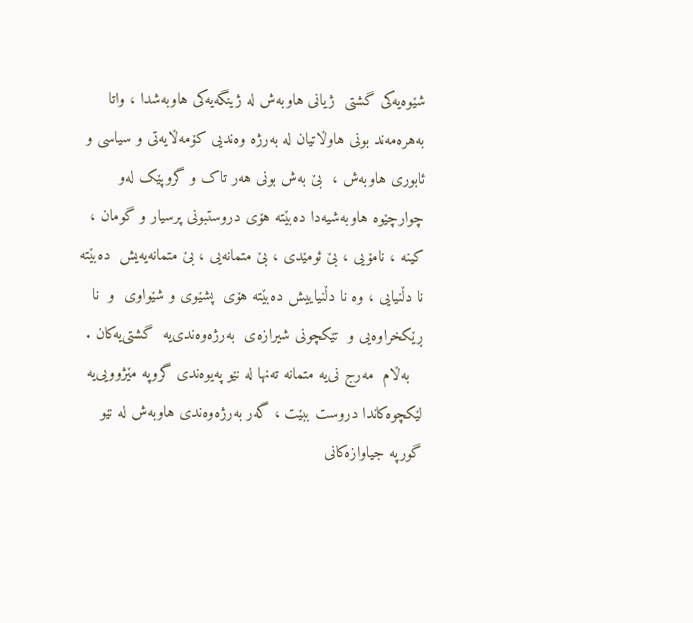شێوه‌یه‌کی گشتی  ژیانی هاوبه‌ش له‌ ژینگه‌یه‌کی هاوبه‌شدا ، واتا به‌هره‌مه‌ند بونی هاوڵاتیان له‌ به‌رژه وه‌‌ندیی کۆمه‌ڵایه‌تی و سیاسی و ئابوری‌‌ هاوبه‌ش ،  بێ به‌ش بونی هه‌ر تاک و گروپێک له‌و چوارچێوه‌ هاوبه‌شیه‌دا ده‌بێته‌ هۆی دروستبونی پرسیار و گومان ، کینه‌ ، نامۆیی ، بێ ئومێدی ، بێ متمانه‌یی ، بێ متمانه‌یه‌‌یش  ده‌بێته‌  نا دڵنیایی ، وه‌ نا دڵنیاییش ده‌بێته‌ هۆی  پشێوی و شێواوی  و  نا ڕێکخراوه‌یی و  تێکچونی شیرازه‌ی  به‌رژه‌وه‌ندی‌یه‌  گشتی‌یه‌کان .
   به‌ڵام  مه‌رج نی‌یه متمانه‌ ته‌نها‌ له‌ نێو په‌یوه‌ندی گروپه‌ مێژوویی‌یه‌ لێکچوه‌کاندا دروست ببێت ، گه‌ر به‌رژه‌وه‌ندی هاوبه‌ش له‌ نێو گورپه‌ جیاوازه‌کانی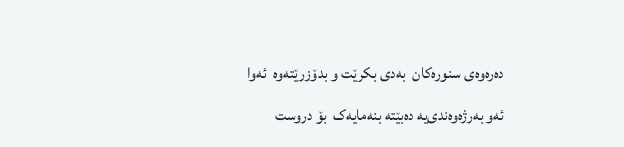ده‌ره‌وه‌ی سنوره‌کان  به‌دی بکرێت و بدۆزرێته‌وه‌  ئه‌وا ئه‌و به‌رژه‌وه‌ندی‌یه‌ ده‌بێته‌ بنه‌مایه‌ک  بۆ دروست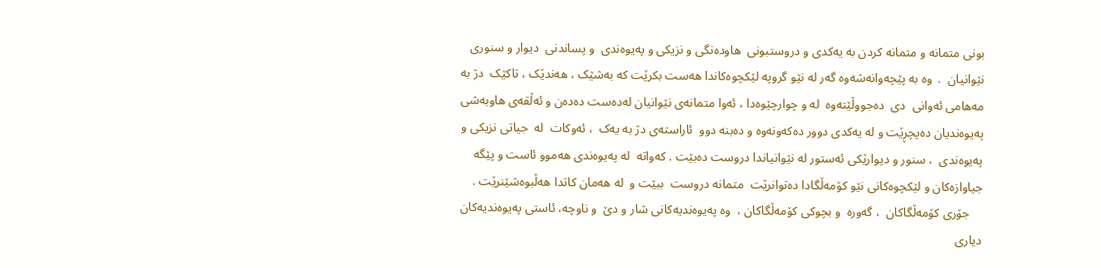بونی متمانه‌ و متمانه‌ کردن به‌ یه‌کدی و دروستبونی  هاوده‌نگی و نزیکی و په‌یوه‌ندی  و پساندنی  دیوار و سنوری نێوانیان  .  وه‌ به‌ پێچه‌وانه‌شه‌وه‌ گه‌ر له‌ نێو گروپه‌ لێکچوه‌کاندا هه‌ست بکرێت که‌ به‌شێک ، هه‌ندێک ، تاکێک  دژ به‌ مه‌هامی ئه‌وانی  دی  ده‌جووڵێته‌وه‌  له‌ و چوارچێوه‌دا ، ئه‌وا متمانه‌ی نێوانیان له‌ده‌ست ده‌ده‌ن و ئه‌ڵقه‌ی هاوبه‌شی په‌یوه‌ندیان ده‌پچڕێت و له‌ یه‌کدی دوور ده‌که‌ونه‌وه‌ و ده‌بنه‌ دوو  ئاراسته‌ی دژ به‌ یه‌ک  ، ئه‌وکات  له‌  جیاتی نزیکی و په‌یوه‌ندی  ، سنور و دیوارێکی ئه‌ستور له‌ نێوانیاندا دروست ده‌بێت . که‌واته ‌ له په‌یوه‌ندی‌ هه‌موو ئاست و پێگه‌ جیاوا‌زه‌کان و لێکچوه‌کانی نێو کۆمه‌ڵگادا ده‌توانرێت  متمانه‌ دروست  ببێت و  له‌ هه‌مان کاتدا هه‌ڵبوه‌شێنرێت .
    جۆری کۆمه‌ڵگاکان  ، گه‌وره‌  و بچوکی کۆمه‌ڵگاکان ،  وه‌ په‌یوه‌ندیه‌کانی شار و دێ  و ناوچه‌، ئاستی په‌یوه‌ندیه‌کان دیاری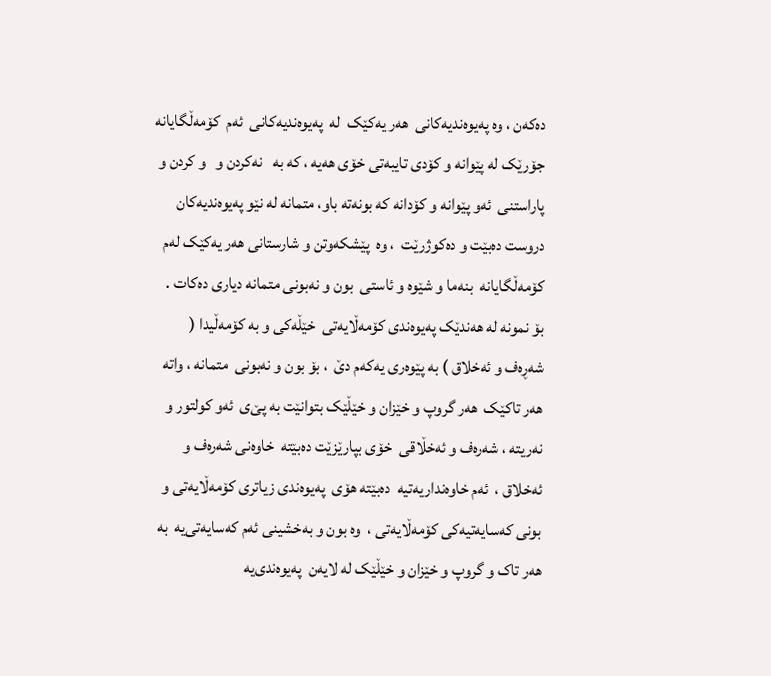ده‌که‌ن ، وه‌ په‌یوه‌ندیه‌کانی  هه‌ر یه‌کێک  له‌  په‌یوه‌ندیه‌کانی  ئه‌م  کۆمه‌ڵگایانه‌  جۆرێک له‌ پێوانه‌ و کۆدی تایبه‌تی خۆی هه‌یه‌ ، که‌ به‌   نه‌کردن و   و کردن و  پاراستنی  ئه‌و پێوانه‌ و کۆدانه‌ که‌ بونه‌ته‌ باو، متمانه‌ له‌ نێو په‌یوه‌ندیه‌کان دروست ده‌بێت و ده‌کوژرێت  ، وه‌  پێشکه‌وتن و شارستانی هه‌ر یه‌کێک له‌م  کۆمه‌ڵگایانه‌  بنه‌ما و شێوه‌ و ئاستی  بون و نه‌بونی متمانه‌ دیاری ده‌کات .  بۆ نمونه‌ له هه‌ندێک په‌یوه‌ندی کۆمه‌ڵایه‌تی  خێڵه‌کی و به‌ کۆمه‌ڵیدا ( شه‌ڕه‌ف و ئه‌خلاق ) به‌ پێوه‌ری یه‌که‌م دێ  ، بۆ بون و نه‌بونی  متمانه‌ ، واته‌ هه‌ر تاکێک  هه‌ر گروپ و خێزان و خێڵێک بتوانێت به‌ پێ‌ی  ئه‌و کولتور و  نه‌ریته‌ ، شه‌ره‌ف و ئه‌خڵاقی  خۆی بپارێزێت ده‌بێته‌  خاوه‌نی شه‌ره‌ف و ئه‌خلاق ،  ئه‌م خاوه‌نداریه‌تیه‌  ده‌بێته‌ هۆی  په‌یوه‌ندی زیاتری کۆمه‌ڵایه‌تی و بونی که‌سایه‌تیه‌کی کۆمه‌ڵایه‌تی ،  وه‌ بون و به‌خشینی ئه‌م که‌سایه‌تی‌یه‌  به‌ هه‌ر تاک و گروپ و خێزان و خێڵێک له‌ لایه‌ن  په‌یوه‌ندی‌یه‌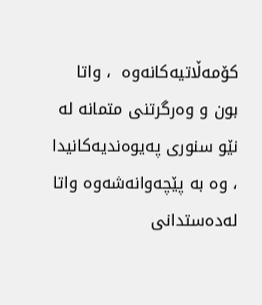کۆمه‌ڵاتیه‌کانه‌وه‌  ، واتا بون و وه‌رگرتنی متمانه‌ له‌ نێو سنوری په‌یوه‌ندیه‌کانیدا ، وه‌ به‌ پێچه‌وانه‌شه‌وه‌ واتا له‌ده‌ستدانی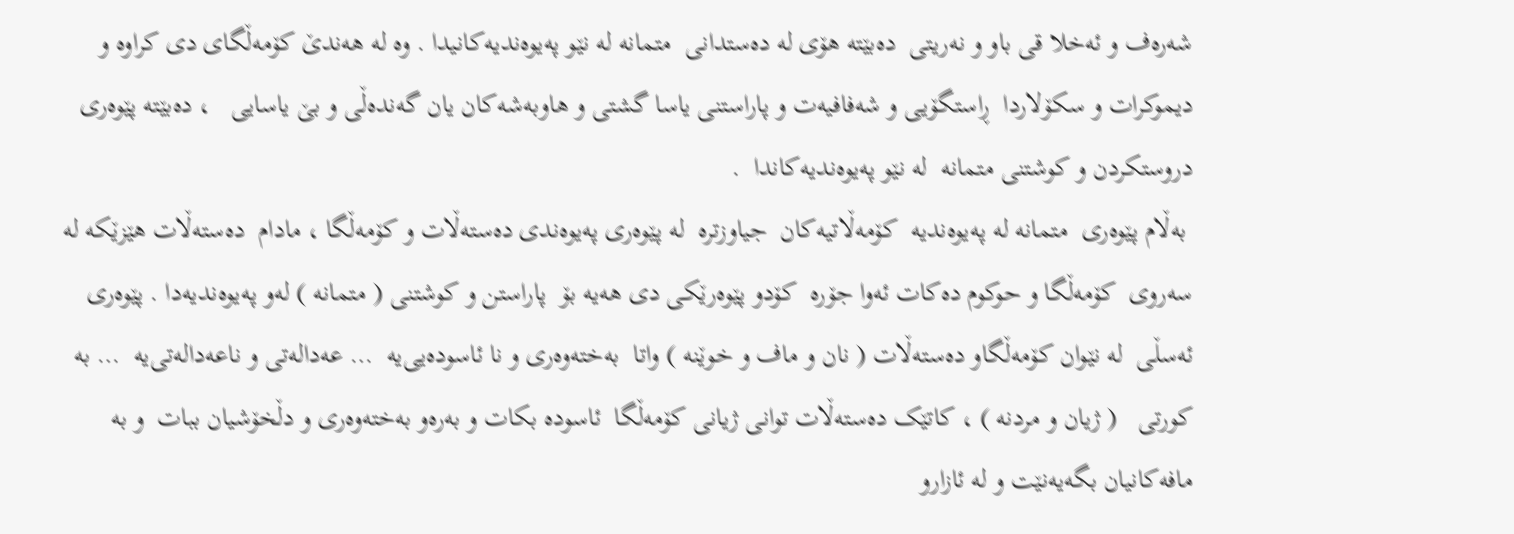شه‌ره‌ف و ئه‌خلا قی باو و نه‌ریتی  ده‌بێته‌ هۆی له‌ ده‌ستدانی  متمانه‌ له‌ نێو په‌یوه‌ندیه‌کانیدا . وه‌ له‌ هه‌ندێ کۆمه‌ڵگای دی کراوه‌ و دیموکرات و سکۆلاردا  ڕاستگۆیی و شه‌فافیه‌ت و پاراستنی یاسا گشتی و هاوبه‌شه‌کان یان گه‌نده‌ڵی و بێ یاسایی   ، ده‌بێته‌ پێوه‌ری   دروستکردن و کوشتنی متمانه‌  له‌ نێو په‌یوه‌‌ندیه‌کاندا  .
 به‌ڵام پێوه‌ری  متمانه‌ له‌ په‌یوه‌ندیه‌  کۆمه‌ڵاتیه‌کان  جیاوزتره‌  له‌ پێوه‌ری په‌یوه‌ندی ده‌سته‌ڵات و کۆمه‌ڵگا ، مادام  ده‌سته‌ڵات هێزێکه‌ له‌ سه‌روی  کۆمه‌ڵگا و حوکوم ده‌کات ئه‌وا جۆره‌  کۆدو پێوه‌رێکی دی هه‌یه‌ بۆ  پاراستن و کوشتنی ( متمانه‌ ) له‌و په‌یوه‌ندیه‌‌‌دا . پێوه‌ری ئه‌سڵی  له‌ نێوان کۆمه‌ڵگاو ده‌سته‌ڵات ( نان و ماف و خوێنه‌ ) واتا  به‌خته‌وه‌ری و نا ئاسوده‌یی‌یه‌  … عه‌داله‌تی و ناعه‌داله‌تی‌یه‌  … به‌ کورتی   ( ژیان و مردنه‌ ) ، کاتێک ده‌سته‌ڵات توانی ژیانی کۆمه‌ڵگا  ئاسوده‌ بکات و به‌ره‌و به‌خته‌وه‌ری و دڵخۆشیان ببات  و به‌ مافه‌کانیان بگه‌یه‌نێت و له‌ ئازارو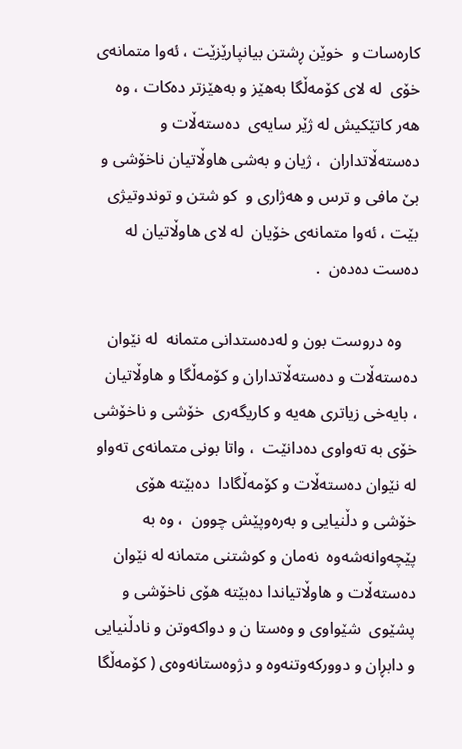کاره‌سات و  خوێن ڕشتن بیانپارێزێت ، ئه‌وا متمانه‌ی  خۆی  له‌ لای کۆمه‌ڵگا به‌هێز و به‌هێزتر ده‌کات ، وه‌ هه‌ر کاتێکیش له‌ ژێر سایه‌ی  ده‌سته‌ڵات و ده‌سته‌ڵاتداران  ، ژیان و به‌شی هاوڵاتیان ناخۆشی و بێ مافی و ترس و هه‌ژاری و  کو شتن و توندوتیژی بێت ، ئه‌وا متمانه‌ی خۆیان  له‌ لای هاوڵاتیان له‌ ده‌ست ده‌ده‌ن  .

    وه‌ دروست بون و له‌ده‌ستدانی متمانه‌  له‌ نێوان ده‌سته‌ڵات و ده‌سته‌ڵاتداران و کۆمه‌ڵگا و هاوڵاتیان  ، بایه‌خی زیاتری هه‌یه‌ و کاریگه‌ری  خۆشی و ناخۆشی  خۆی به‌ ته‌واوی ده‌دانێت  ، واتا بونی متمانه‌ی ته‌واو له‌ نێوان ده‌سته‌ڵات و کۆمه‌ڵگادا  ده‌بێته‌ هۆی خۆشی و دڵنیایی و‌ به‌ره‌وپێش چوون  ، وه‌ به‌ پێچه‌وانه‌شه‌وه‌  نه‌مان و کوشتنی متمانه‌ له‌ نێوان ده‌سته‌ڵات و هاوڵاتیاندا ده‌بێته‌ هۆی ناخۆشی و پشێوی  شێواوی و وه‌ستا ن و دواکه‌وتن و نادڵنیایی و دابڕان و دوورکه‌وتنه‌وه‌ و دژوه‌ستانه‌وه‌ی ( کۆمه‌ڵگا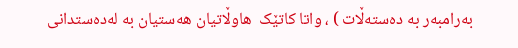به‌رامبه‌ر به‌ ده‌سته‌ڵات ) ، واتا کاتێک  هاوڵاتیان هه‌ستیان به‌ له‌ده‌ستدانی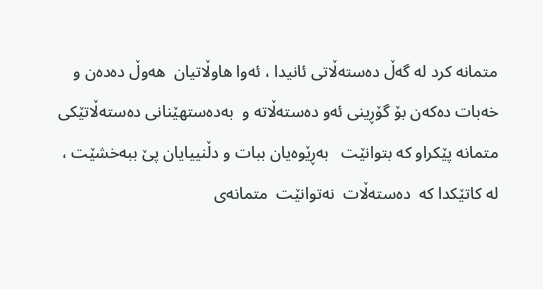متمانه‌ کرد له‌ گه‌ڵ ده‌سته‌ڵاتی ئانیدا ، ئه‌وا هاوڵاتیان  هه‌وڵ ده‌ده‌ن و خه‌بات ده‌که‌ن بۆ گۆڕینی ئه‌و‌ ده‌سته‌ڵاته‌ و  به‌ده‌ستهێنانی ده‌سته‌ڵاتێکی متمانه‌ پێکراو که‌ بتوانێت   به‌ڕێوه‌یان ببات و دڵنییایان پێ ببه‌خشێت ،  له‌ کاتێکدا که ‌ ده‌سته‌ڵات  نه‌توانێت  متمانه‌ی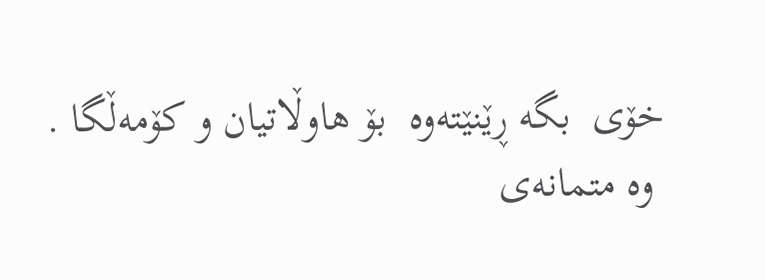خۆی  بگه‌ ڕێنێته‌وه‌  بۆ هاوڵاتیان و کۆمه‌ڵگا .
 وه‌ متمانه‌ی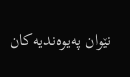نێوان په‌یوه‌ندیه‌کان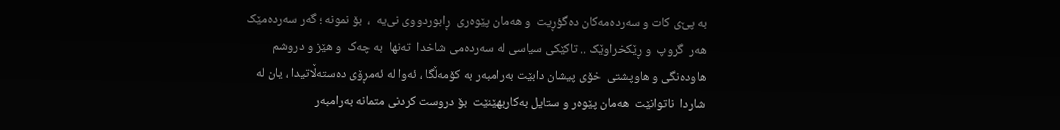به‌ پێ‌ی کات و سه‌رده‌مه‌کان ده‌گؤڕیت  و هه‌مان پێوه‌ری  ڕابوردووی نی‌یه  ،  بۆ نمونه‌ ؛ گه‌ر سه‌رده‌مێک  هه‌ر  گروپ  و ڕێکخراوێک .. تاکێکی سیاسی له‌ سه‌رده‌می شاخدا  ته‌نها  به‌ چه‌ک  و هێز و دروشم  هاوده‌نگی و هاوپشتی  خۆی پیشان دابێت به‌رامبه‌ر به‌ کۆمه‌ڵگا ، ئه‌وا له‌ ئه‌مڕۆی ده‌سته‌ڵاتیدا ، یان له‌ شاردا  ناتوانێت  هه‌مان پێوه‌ر و ستایل به‌کاربهێنێت  بۆ دروست کردنی متمانه‌ به‌رامبه‌ر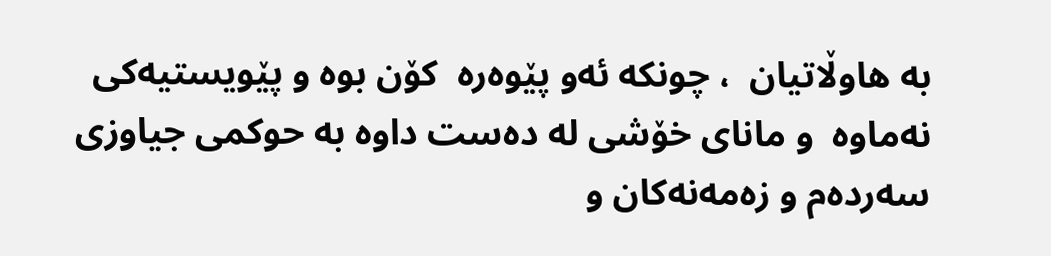به‌ هاوڵاتیان  ، چونکه‌ ئه‌و پێوه‌ره‌  کۆن بوه‌ و پێویستیه‌کی  نه‌ماوه‌  و مانای خۆشی له‌ ده‌ست داوه‌ به‌ حوکمی جیاوزی سه‌رده‌م و زه‌مه‌نه‌کان و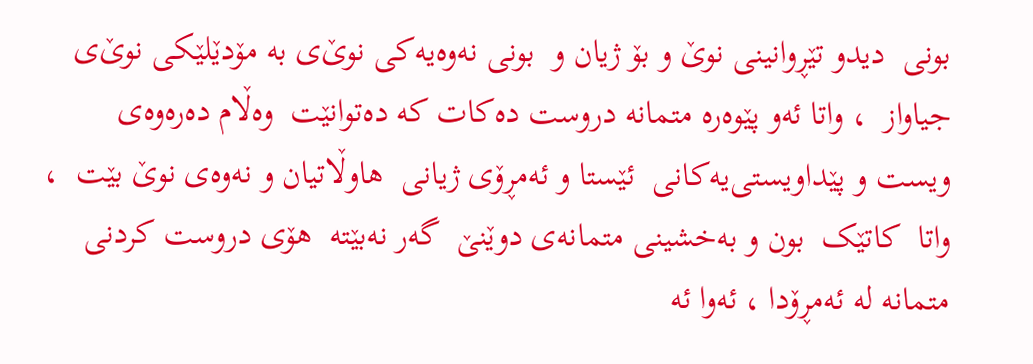بونی  دیدو تێڕوانینی نوێ و بۆ ژیان و  بونی نه‌وه‌یه‌کی نوێ‌ی به‌ مۆدێلێکی نوێ‌ی  جیاواز  ، واتا ئه‌و پێوه‌ره‌ متمانه‌ دروست ده‌کات که‌ ده‌توانێت  وه‌ڵام ده‌ره‌وه‌ی  ویست و پێداویستی‌یه‌کانی  ئێستا و ئه‌مڕۆی ژیانی  هاوڵاتیان و نه‌وه‌ی نوێ بێت  ، واتا  کاتێک  بون و به‌خشینی متمانه‌ی دوێنێ  گه‌ر نه‌بێته‌  هۆی دروست کردنی متمانه‌ له‌ ئه‌مڕۆدا ، ئه‌وا ئه‌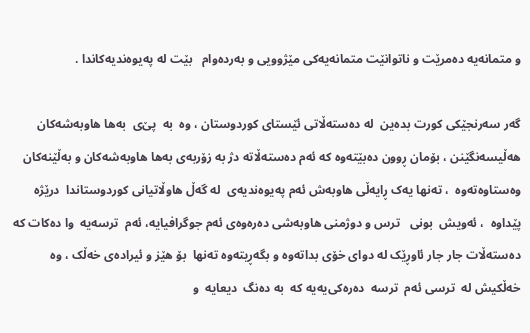و متمانه‌یه‌ ده‌مرێت و ناتوانێت متمانه‌یه‌کی مێژوویی و به‌رده‌وام   بێت له‌ په‌یوه‌ندیه‌کاندا .

گه‌ر سه‌رنجێکی کورت بده‌ین  له‌ ده‌سته‌ڵاتی ئێستای کوردوستان ، وه‌  به‌  پێ‌ی  به‌ها هاوبه‌شه‌کان هه‌ڵیسه‌نگێنن ، بۆمان ڕوون ده‌بێته‌وه‌ که‌ ئه‌م ده‌سته‌ڵاته‌ دژ به‌ زۆربه‌ی به‌ها هاوبه‌شه‌کان و به‌ڵێنه‌کان  وه‌ستاوه‌ته‌وه‌  ، ته‌نها یه‌ک ڕایه‌ڵی هاوبه‌ش ئه‌م په‌یوه‌ندیه‌ی  له‌ گه‌ڵ هاوڵاتیانی کوردوستاندا  درێژه‌ پێداوه‌  ، ئه‌ویش  بونی   ترس و دوژمنی هاوبه‌شی ده‌ره‌وه‌ی ئه‌م جوگرافیایه‌، ئه‌م  ترسه‌یه‌  وا ده‌کات که‌ ده‌سته‌ڵات جار جار ئاوڕێک له‌ دوای خۆی بداته‌وه‌ و بگه‌ڕیته‌وه‌ ته‌نها  بۆ هێز و ئیراده‌ی خه‌ڵک ، وه‌ خه‌ڵکیش له‌  ترسی ئه‌م  ترسه‌  ده‌ره‌کی‌یه‌یه‌ که‌  به‌ ده‌نگ  دیعایه‌  و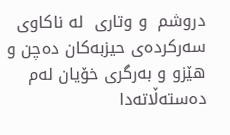دروشم  و وتاری  له‌ ناکاوی  سه‌رکرده‌ی حیزبه‌کان ده‌چن و هێزو و به‌رگری خۆیان له‌م  ده‌سته‌ڵاته‌دا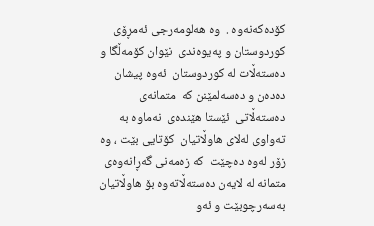کۆده‌که‌نه‌وه ‌.  وه‌ هه‌لومه‌رجی ئه‌مڕۆی کوردوستان و په‌یوه‌ندی  نێوان کۆمه‌ڵگا و ده‌سته‌ڵات له‌ کوردوستان  ئه‌وه‌ پیشان ده‌ده‌ن و ده‌سه‌لمێنن که‌  متمانه‌ی ده‌سته‌ڵاتی  ئێستا هێنده‌ی  نه‌ماوه‌ به‌ ته‌واوی له‌لای هاوڵاتیان  کۆتایی بێت ، وه‌ زۆر له‌وه‌ ده‌چێت  که‌ زه‌مه‌نی گه‌ڕانه‌وه‌ی متمانه‌ له‌ لایه‌ن ده‌سته‌ڵاته‌وه‌ بۆ هاوڵاتیان به‌سه‌رچوبێت و ئه‌و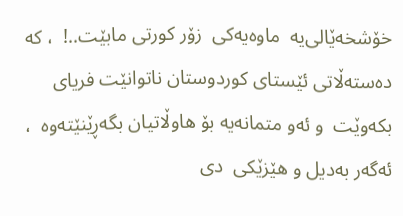خۆشخه‌ێالی‌یه‌  ماوه‌یه‌کی  زۆر کورتی مابێت..!  ، که‌ ده‌سته‌ڵاتی ئێستای کوردوستان ناتوانێت فریای بکه‌وێت  و ئه‌و متمانه‌یه‌ بۆ هاوڵاتیان بگه‌ڕێنێته‌وه  ، ئه‌گه‌ر به‌دیل و هێزێکی  دی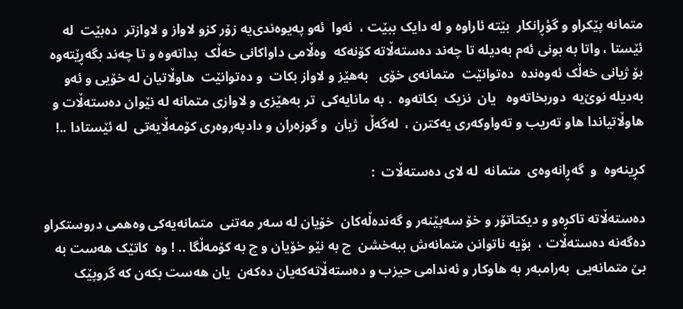متمانه‌ پێکراو و گؤڕانکار  بێته‌ ئاراوه‌ و له‌ دایک ببێت ،  ئه‌وا  ئه‌و په‌یوه‌ندی‌یه‌ زۆر کزو لاواز و لاوازتر  ده‌بێت  له‌ ئێستا ، واتا به‌ بونی ئه‌م به‌دیله‌ تا چه‌ند ده‌سته‌ڵاته‌ کۆنه‌که‌  وه‌ڵامی داواکانی خه‌ڵک  بداته‌وه‌ و تا چه‌ند بگه‌ڕێته‌وه‌ بۆ ژیانی خه‌ڵک ئه‌وه‌نده ‌ ده‌توانێت  متمانه‌ی خۆی   به‌هێز و لاواز بکات  و ده‌توانێت  هاوڵاتیان له‌ خۆیی و ئه‌و به‌دیله‌ نوێ‌یه‌  دوربخاته‌وه‌   یان  نزیک  بکاته‌وه‌  . به‌ مانایه‌کی  تر به‌هێزی و لاوازی متمانه‌ له‌ نێوان ده‌سته‌ڵات و هاوڵاتیاندا هاو ته‌ریب و ته‌واوکه‌ری یه‌کترن ،  له‌گه‌ڵ  ژیان  و گوزه‌ران و دادپه‌روه‌ری کۆمه‌ڵایه‌تی  له‌ ئێستادا ..!

کڕینه‌وه‌  و  گه‌ڕانه‌وه‌ی  متمانه‌  له‌ لای ده‌سته‌ڵات  :

ده‌سته‌ڵاته‌ تاکڕه‌و و دیکتاتۆر و خۆ سه‌پێنه‌ر و گه‌نده‌ڵه‌کان  خۆیان له‌ سه‌ر مه‌تنی  متمانه‌یه‌کی وه‌همی دروستکراو ده‌گه‌نه‌ ده‌سته‌ڵات ،  بۆیه‌ ناتوانن متمانه‌ش ببه‌خشن  چ به‌ نێو خۆیان و چ به‌ کۆمه‌ڵگا .. ! وه‌  کاتێک هه‌ست به‌ بێ متمانه‌یی  به‌رامبه‌ر به‌ هاوکار و ئه‌ندامی حیزب و ده‌سته‌ڵاته‌که‌یان ده‌که‌ن  یان هه‌ست بکه‌ن که‌ گروپێک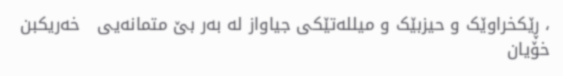، ڕێکخراوێک و حیزبێک و میلله‌تێکی جیاواز له‌ به‌ر بێ متمانه‌یی   خه‌ریکبن خۆیان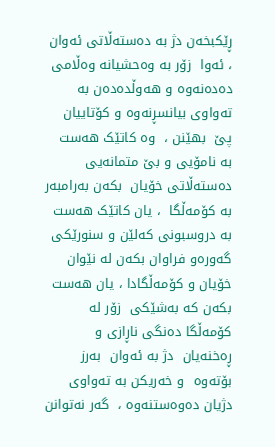ڕێکبخه‌ن دژ به‌ ده‌سته‌ڵاتی ئه‌وان ، ئه‌وا  زۆر به‌ وه‌حشیانه‌ وه‌ڵامی ده‌ده‌نه‌وه‌‌ و هه‌وڵده‌ده‌ن به‌ ته‌واوی بیانسڕنه‌وه‌ و کۆتاییان پێ  بهێنن ،  وه‌ کاتێک هه‌ست  به ‌نامۆیی و بێ متمانه‌یی ده‌سته‌ڵاتی خۆیان  بکه‌ن به‌رامبه‌ر به‌ کۆمه‌ڵگا  ، یان کاتێک هه‌ست  به‌ دروسبونی که‌لێن و سنورێکی گه‌وره‌و فراوان بکه‌ن له‌ نێوان خۆیان و کۆمه‌ڵگادا ، یان هه‌ست بکه‌ن که‌ به‌شێکی  زۆر له‌ کۆمه‌ڵگا ده‌نگی ناڕازی و  ڕه‌خنه‌یان  دژ به‌ ئه‌وان  به‌رز بۆته‌وه ‌ و خه‌ریکن به‌ ته‌واوی  دژیان ده‌وه‌‌ستنه‌وه‌ ،  گه‌ر نه‌توانن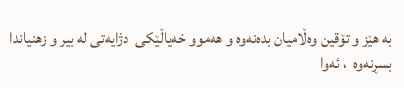به‌ هێز و تۆقین وه‌ڵامیان بده‌نه‌وه‌ و هه‌موو خه‌یاڵێکی  دژایه‌تی له‌ بیر و زهنیاندا بسڕنه‌وه‌  ، ئه‌وا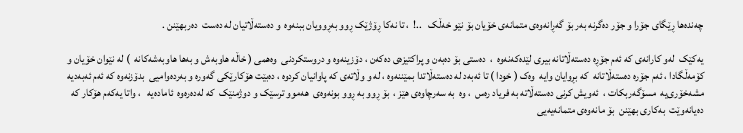چه‌نده‌ها ڕێگای جۆرا و جۆر ده‌گرنه به‌ر‌ بۆ گه‌ڕانه‌وه‌ی متمانه‌ی خۆیان بۆ نێو خه‌ڵک   ..!  ، تا نه‌کا ڕۆژێک ڕوو به‌ڕوویان ببنه‌وه‌  و ده‌سته‌ڵاتیان له‌ ده‌ست  ده‌ربهێنن .

یه‌کێک  له‌و کارانه‌ی که‌ ئه‌م جۆڕه‌ ده‌سته‌ڵاتانه‌ بیری لێده‌که‌نه‌وه‌ ‌ ،  ده‌ستی بۆ ده‌به‌ن و پراکتیزه‌ی ده‌که‌ن ، دۆزینه‌وه‌ و دروستکردنی  وه‌همی ( خاڵه‌ هاوبه‌ش و به‌ها هاوبه‌شه‌کانه‌  ) له‌ نێوان خۆیان و کۆمه‌ڵگادا ، ئه‌م جۆره‌ ده‌سته‌ڵاتانه‌  که‌ بڕوایان وایه‌  وه‌ک ( خودا ) تا ئه‌به‌د له‌ ده‌سته‌ڵاتدا بمێننه‌وه‌ ، له‌ و وڵاته‌ی که‌ پاوانیان کردوه‌ ، ده‌بێت هۆکارێکی گه‌وره‌ و به‌رده‌وامیی  بدۆزنه‌وه‌ که‌ ئه‌م ئه‌به‌دیه‌ مشه‌خۆری‌یه‌  مسۆگه‌ربکات ،  ئه‌ویش کرنی ده‌سته‌ڵاته به‌ فریاد ره‌س  ، وه‌ ‌ به‌ سه‌رچاوه‌ی هێز ،  بۆ ڕوو به‌ ڕوو بونه‌وه‌ی  هه‌موو ترسێک و دوژمنێک  که‌ له‌ده‌ره‌وه‌  ئاماده‌یه‌   ، واتا یه‌که‌م هۆکار که‌ ده‌یانه‌وێت  به‌کاری بهێنن  بۆ مانه‌وه‌ی متمانه‌یه‌یی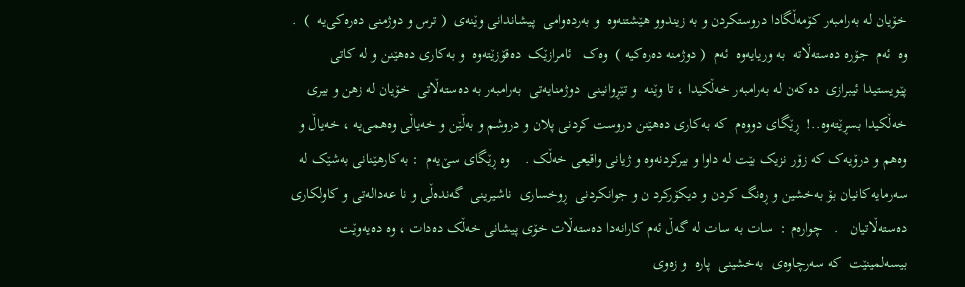خۆیان له‌ به‌رامبه‌ر کۆمه‌ڵگادا دروستکردن و به‌ زیندوو هێشتنه‌وه‌  و به‌رده‌وامی  پیشاندانی وێنه‌ی  ( ترس و دوژمنی ده‌ره‌کی‌یه‌  )  . وه‌  ئه‌م  جۆره‌ ده‌سته‌ڵاته‌  به‌ وریایه‌وه‌  ئه‌م  ( دوژمنه‌ ده‌ره‌کیه‌ )  وه‌ک   ئامرازێک  ده‌قۆزێته‌وه‌ ‌ و به‌کاری ده‌هێنن و له‌ کاتی پێویستیدا ئیبرازی  ده‌که‌ن له‌ به‌رامبه‌ر خه‌ڵکیدا ، تا وێنه‌  و تێڕوانینی  دوژمنایه‌تی  به‌رامبه‌ر به‌ ده‌سته‌ڵاتی  خۆیان له‌ زهن و بیری خه‌ڵكیدا بسڕێته‌وه‌..!  ڕێگای دووه‌م  که‌ به‌کاری ده‌هێنن دروست کردنی پلان و دروشم و به‌ڵێن و خه‌یاڵی وه‌همی‌یه‌ ، خه‌یاڵ و  وه‌هم و درۆیه‌ک که‌ زۆر نزیک بێت له‌ داوا و بیرکردنه‌وه‌ و ژیانی واقیعی خه‌ڵک .    وه‌ ڕێگای سێ‌یه‌م  : به‌کارهێنانی به‌شێک له‌ سه‌رمایه‌کانیان بۆ به‌خشین و ڕه‌نگ کردن و دیکۆرکرد ن و جوانکردنی  ڕوخساری  ناشیرینی  گه‌نده‌ڵی و نا عه‌داله‌تی و کاولکاری ده‌سته‌ڵاتیان   .   چواره‌م :  سات به‌ سات له‌ گه‌ڵ ئه‌م کارانه‌دا ده‌سته‌ڵات خۆی پیشانی خه‌ڵک ده‌دات ، وه‌ ده‌یه‌وێت بیسه‌لمینێت  که‌ سه‌رچاوه‌ی ‌ به‌خشینی  پاره‌  و زه‌وی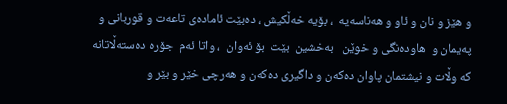و هێز و نان و ئاو و هه‌ناسه‌یه‌  ، بۆیه‌ خه‌ڵکیش ، ده‌بێت ئاماده‌ی تاعه‌ت و قوربانی و په‌یمان و  هاوده‌نگی و خوێن   به‌خشین  بێت  بۆ ئه‌وان  ، واتا ئه‌م  جۆره‌ ده‌سته‌ڵاتانه‌ که‌ وڵات و نیشتمان پاوان ده‌که‌ن و داگیری ده‌که‌ن و هه‌رچی خێر و بێر و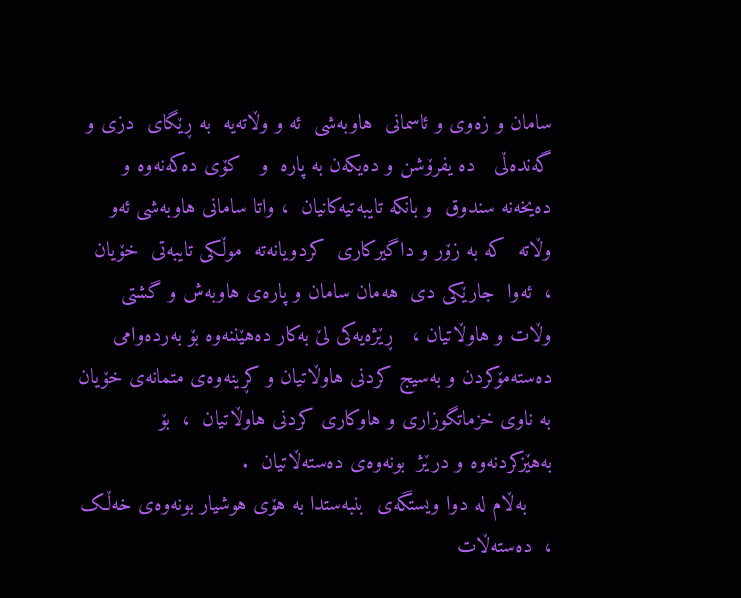سامان و زه‌وی و ئاسمانی  هاوبه‌شی  ئه‌ و وڵاته‌یه‌  به‌ ڕێگای  دزی و گه‌نده‌ڵی   ده‌‌ یفرۆشن و ده‌یکه‌ن به‌ پاره‌  و   کۆی ده‌که‌نه‌وه‌ و ده‌یخه‌نه‌ سندوق  و بانکه‌ تایبه‌تیه‌کانیان  ، واتا سامانی هاوبه‌شی ئه‌و وڵاته‌  که‌ به‌ زۆر و داگیرکاری  کردویانه‌ته‌  موڵکی تایبه‌تی  خۆیان  ،  ئه‌وا  جارێکی دی  هه‌مان سامان و پاره‌ی هاوبه‌ش و گشتی  وڵات و هاوڵاتیان ،   ڕێژه‌یه‌کی لێ به‌کار ده‌هێننه‌وه‌ بۆ به‌رده‌وامی  ده‌سته‌مۆکردن و به‌سیج کردنی هاوڵاتیان و کڕینه‌وه‌ی متمانه‌ی خۆیان  به‌ ناوی خزماتگوزاری و هاوکاری کردنی هاوڵاتیان  ،  بۆ به‌هێزکردنه‌وه‌ و درێژ  بونه‌وه‌ی ده‌سته‌ڵاتیان  .
    به‌ڵام له‌ دوا ویستگه‌ی  بنبه‌ستدا به‌ هۆی هوشیار بونه‌وه‌ی خه‌ڵک  ،  ده‌سته‌ڵات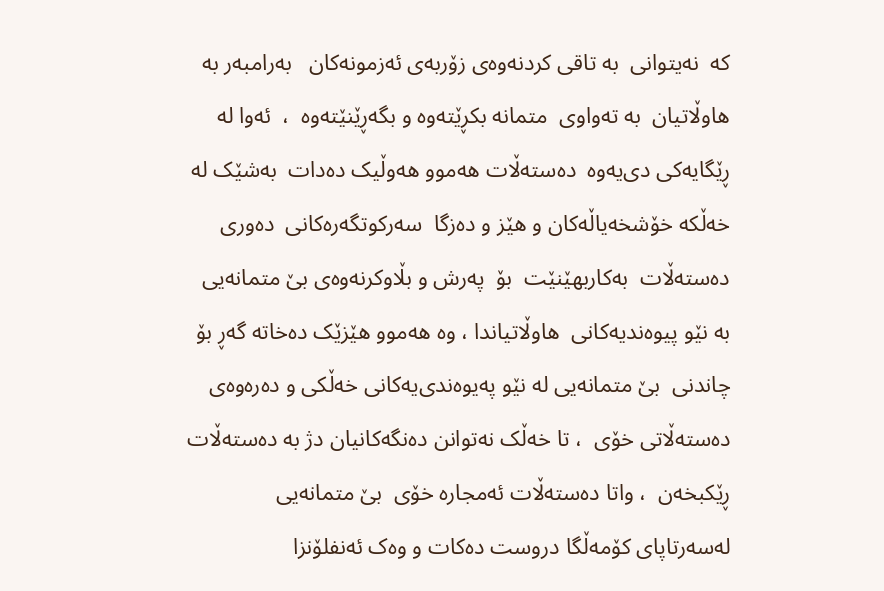که‌  نه‌یتوانی  به‌ تاقی کردنه‌وه‌ی زۆربه‌ی ئه‌زمونه‌کان ‌  به‌رامبه‌ر به‌ هاوڵاتیان  به‌ ته‌واوی  متمانه‌ بکڕێته‌وه‌ و بگه‌ڕێنێته‌وه‌  ،  ئه‌وا له‌ ڕێگایه‌کی دی‌یه‌وه‌  ده‌سته‌ڵات هه‌موو هه‌وڵیک ده‌دات  به‌شێک له‌ خه‌ڵکه‌ خۆشخه‌یاڵه‌کان و هێز و ده‌زگا  سه‌رکوتگه‌ره‌کانی  ده‌وری ده‌سته‌ڵات  به‌کاربهێنێت  بۆ ‌ په‌رش و بڵاوکرنه‌وه‌ی بێ متمانه‌یی  به‌ نێو پیوه‌ندیه‌کانی  هاوڵاتیاندا ، وه‌ هه‌موو هێزێک ده‌خاته‌ گه‌ڕ بۆ چاندنی  بێ متمانه‌یی له‌ نێو په‌یوه‌‌ندی‌یه‌کانی خه‌ڵکی و ده‌ره‌وه‌ی ده‌سته‌ڵاتی خۆی  ، تا خه‌ڵک نه‌توانن ده‌نگه‌کانیان دژ به‌ ده‌سته‌ڵات ڕێکبخه‌ن  ، واتا ده‌سته‌ڵات ئه‌مجاره‌ خۆی  بێ متمانه‌یی له‌سه‌رتاپای کۆمه‌ڵگا دروست ده‌کات و وه‌ک ئه‌نفلۆنزا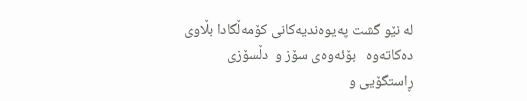له‌ نێو گشت په‌یوه‌ندیه‌کانی کۆمه‌ڵگادا بڵاوی ده‌کاته‌وه‌   بۆئه‌وه‌ی سۆز و  دڵسۆزی ڕاستگۆیی و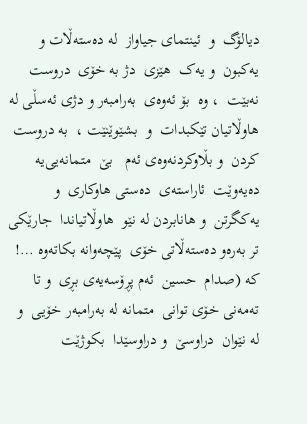دیالۆگ  و  ئینتمای جیاواز  له‌ ده‌سته‌ڵات و یه‌کبون  و یه‌ک  هێزی  دژ به‌ خۆی  دروست  نه‌بێت  ، وه‌  بۆ ئه‌وه‌ی  به‌رامبه‌ر و دژی ئه‌سڵی له‌ هاوڵاتیان تێکبدات  و  بشێوێنێت ،  به‌ دروست کردن  و بڵاوکردنه‌وه‌ی ئه‌م   بێ  متمانه‌یی‌یه‌   ده‌یه‌وێت  ئاراسته‌ی  ده‌ستی هاوکاری  و یه‌کگرتن  و هانابردن له‌ نێو  هاوڵاتیاندا  جارێکی تر به‌ره‌و ده‌سته‌ڵاتی خۆی  پێچه‌وانه‌ بکاته‌وه‌ …! که‌ (صدام  حسین  ئه‌م پڕۆسه‌یه‌ی بڕی  و تا ته‌مه‌نی خۆی توانی  متمانه‌ له‌ به‌رامبه‌ر خۆیی  و  له‌ نێوان  دراوسێ  و دراوسێدا  بکوژێت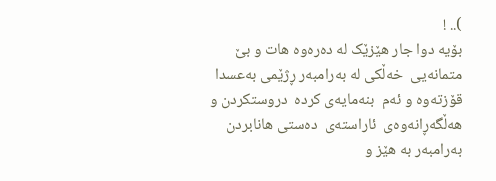).. !
بۆیه‌ دوا جار هێزێک له‌ ده‌ره‌وه‌ هات و بێ متمانه‌یی  خه‌ڵکی له‌ به‌رامبه‌ر ڕژێمی به‌عسدا  قۆزته‌وه‌ و ئه‌م  بنه‌مایه‌ی کرده‌  دروستکردن و هه‌ڵگه‌ڕانه‌وه‌ی  ئاراسته‌ی  ده‌ستی هانابردن  به‌رامبه‌ر به‌ هێز و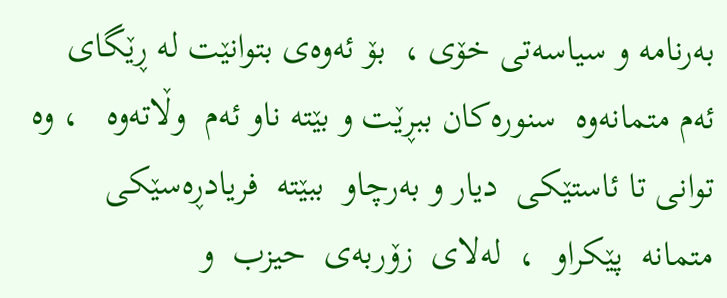به‌رنامه‌ و سیاسه‌تی خۆی ،  بۆ ئه‌وه‌ی بتوانێت له‌ ڕێگای ئه‌م متمانه‌وه‌  سنوره‌کان ببڕێت و بێته‌ ناو ئه‌م  وڵاته‌وه‌   ، وه‌ توانی تا ئاستێکی  دیار و به‌رچاو  ببێته‌  فریادڕه‌سێکی  متمانه‌  پێکراو  ،  له‌لای  زۆربه‌ی  حیزب  و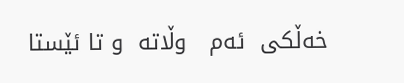خه‌ڵکی  ئه‌م   وڵاته‌  و تا ئێستا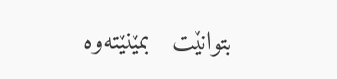بتوانێت   بمێنێته‌وه‌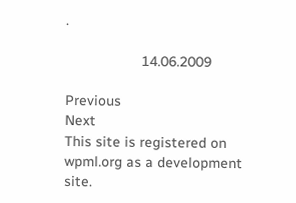.

                   14.06.2009

Previous
Next
This site is registered on wpml.org as a development site.